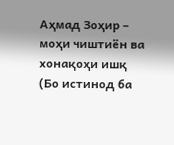Аҳмад Зоҳир – моҳи чиштиён ва хонақоҳи ишқ
(Бо истинод ба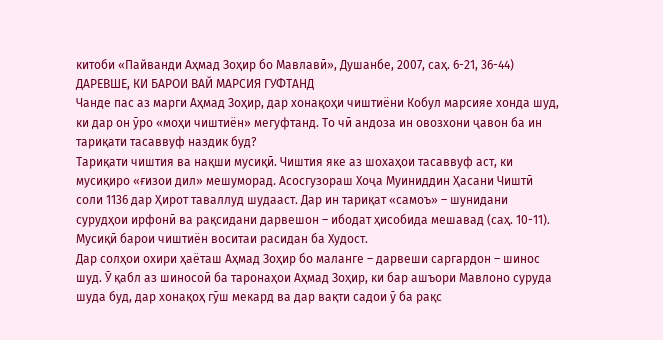китоби «Пайванди Аҳмад Зоҳир бо Мавлавӣ», Душанбе, 2007, саҳ. 6-21, 36-44)
ДАРЕВШЕ, КИ БАРОИ ВАЙ МАРСИЯ ГУФТАНД
Чанде пас аз марги Аҳмад Зоҳир, дар хонақоҳи чиштиёни Кобул марсияе хонда шуд, ки дар он ӯро «моҳи чиштиён» мегуфтанд. То чӣ андоза ин овозхони ҷавон ба ин тариқати тасаввуф наздик буд?
Тариқати чиштия ва нақши мусиқӣ. Чиштия яке аз шохаҳои тасаввуф аст, ки мусиқиро «ғизои дил» мешуморад. Асосгузораш Хоҷа Муиниддин Ҳасани Чиштӣ соли 1136 дар Ҳирот таваллуд шудааст. Дар ин тариқат «самоъ» – шунидани сурудҳои ирфонӣ ва рақсидани дарвешон – ибодат ҳисобида мешавад (саҳ. 10-11). Мусиқӣ барои чиштиён воситаи расидан ба Худост.
Дар солҳои охири ҳаёташ Аҳмад Зоҳир бо маланге – дарвеши саргардон – шинос шуд. Ӯ қабл аз шиносоӣ ба таронаҳои Аҳмад Зоҳир, ки бар ашъори Мавлоно суруда шуда буд, дар хонақоҳ гӯш мекард ва дар вақти садои ӯ ба рақс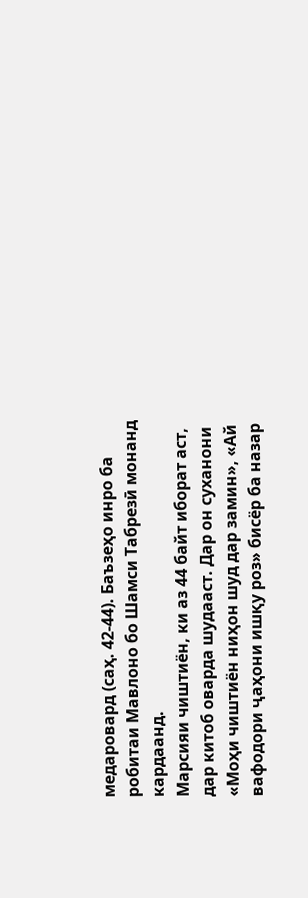медаровард (саҳ. 42-44). Баъзеҳо инро ба робитаи Мавлоно бо Шамси Табрезӣ монанд кардаанд.
Марсияи чиштиён, ки аз 44 байт иборат аст, дар китоб оварда шудааст. Дар он суханони «Моҳи чиштиён ниҳон шуд дар замин», «Ай вафодори ҷаҳони ишқу роз» бисёр ба назар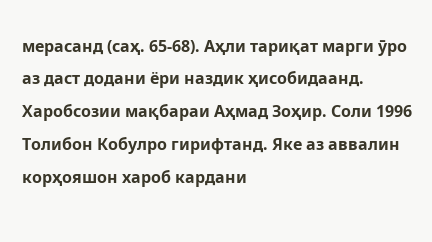мерасанд (саҳ. 65-68). Аҳли тариқат марги ӯро аз даст додани ёри наздик ҳисобидаанд.
Харобсозии мақбараи Аҳмад Зоҳир. Соли 1996 Толибон Кобулро гирифтанд. Яке аз аввалин корҳояшон хароб кардани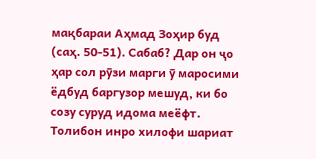мақбараи Аҳмад Зоҳир буд (саҳ. 50-51). Сабаб? Дар он ҷо ҳар сол рӯзи марги ӯ маросими ёдбуд баргузор мешуд, ки бо созу суруд идома меёфт. Толибон инро хилофи шариат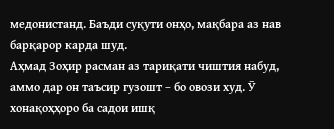медонистанд. Баъди суқути онҳо, мақбара аз нав барқарор карда шуд.
Аҳмад Зоҳир расман аз тариқати чиштия набуд, аммо дар он таъсир гузошт – бо овози худ. Ӯ хонақоҳҳоро ба садои ишқ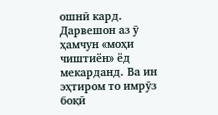ошнӣ кард. Дарвешон аз ӯ ҳамчун «моҳи чиштиён» ёд мекарданд. Ва ин эҳтиром то имрӯз боқӣ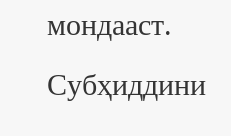мондааст.
Субҳиддини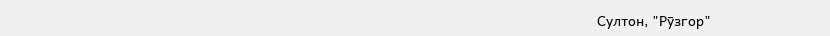Султон, "Рӯзгор"